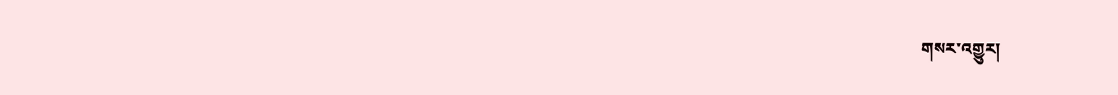གསར་འགྱུར།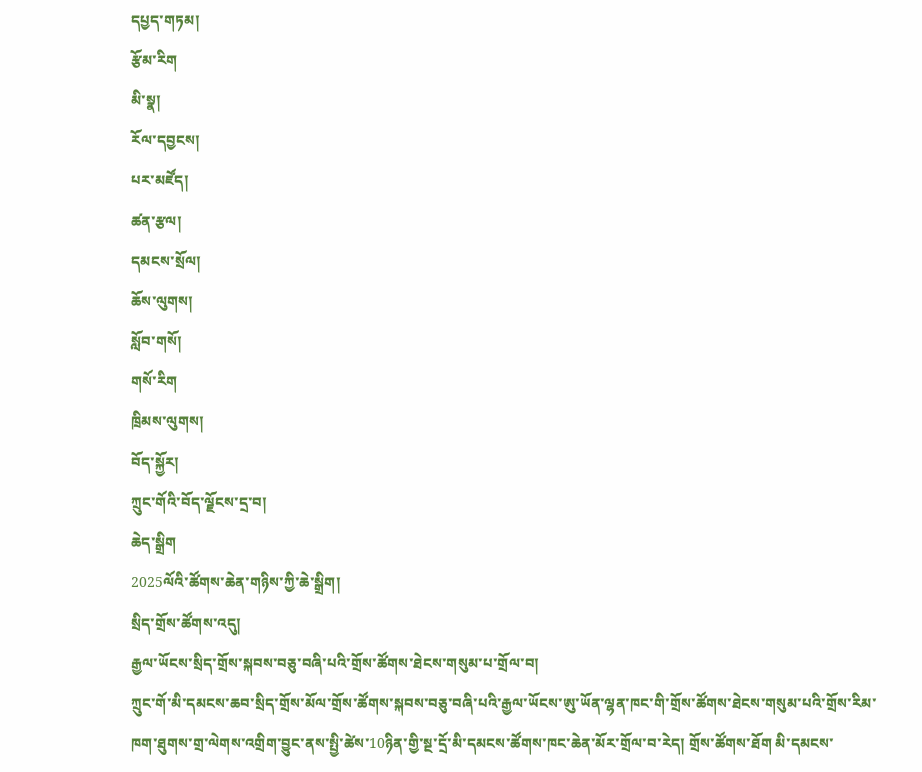དཔྱད་གཏམ།
རྩོམ་རིག
མི་སྣ།
རོལ་དབྱངས།
པར་མཛོད།
ཚན་རྩལ།
དམངས་སྲོལ།
ཆོས་ལུགས།
སློབ་གསོ།
གསོ་རིག
ཁྲིམས་ལུགས།
བོད་སྐྱོར།
ཀྲུང་གོའི་བོད་ལྗོངས་དྲ་བ།
ཆེད་སྒྲིག
2025ལོའི་ཚོགས་ཆེན་གཉིས་ཀྱི་ཆེ་སྒྲིག།
སྲིད་གྲོས་ཚོགས་འདུ།
རྒྱལ་ཡོངས་སྲིད་གྲོས་སྐབས་བཅུ་བཞི་པའི་གྲོས་ཚོགས་ཐེངས་གསུམ་པ་གྲོལ་བ།
ཀྲུང་གོ་མི་དམངས་ཆབ་སྲིད་གྲོས་མོལ་གྲོས་ཚོགས་སྐབས་བཅུ་བཞི་པའི་རྒྱལ་ཡོངས་ཨུ་ཡོན་ལྷན་ཁང་གི་གྲོས་ཚོགས་ཐེངས་གསུམ་པའི་གྲོས་རིམ་ཁག་ཐུགས་གྲ་ལེགས་འགྲིག་བྱུང་ནས་སྤྱི་ཚེས་10ཉིན་གྱི་སྔ་དྲོ་མི་དམངས་ཚོགས་ཁང་ཆེན་མོར་གྲོལ་བ་རེད། གྲོས་ཚོགས་ཐོག མི་དམངས་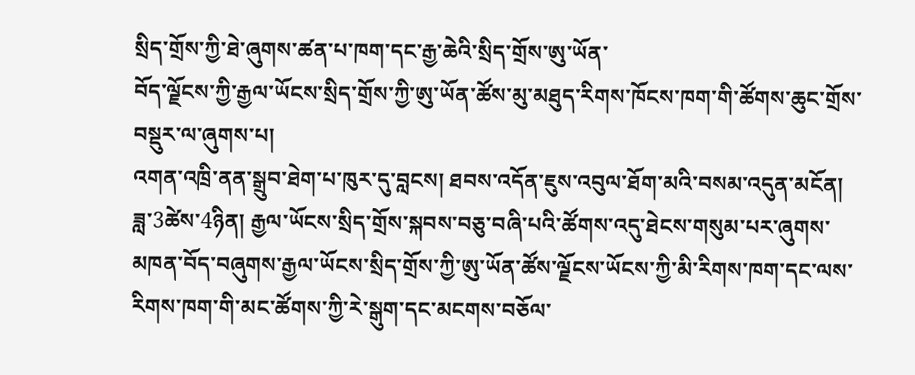སྲིད་གྲོས་ཀྱི་ཐེ་ཞུགས་ཚན་པ་ཁག་དང་རྒྱ་ཆེའི་སྲིད་གྲོས་ཨུ་ཡོན་
བོད་ལྗོངས་ཀྱི་རྒྱལ་ཡོངས་སྲིད་གྲོས་ཀྱི་ཨུ་ཡོན་ཚོས་མུ་མཐུད་རིགས་ཁོངས་ཁག་གི་ཚོགས་ཆུང་གྲོས་བསྡུར་ལ་ཞུགས་པ།
འགན་འཁྲི་ནན་སྒྲུབ་ཐེག་པ་ཁུར་དུ་བླངས། ཐབས་འདོན་ཇུས་འབུལ་ཐོག་མའི་བསམ་འདུན་མངོན།
ཟླ་3ཚེས་4ཉིན། རྒྱལ་ཡོངས་སྲིད་གྲོས་སྐབས་བཅུ་བཞི་པའི་ཚོགས་འདུ་ཐེངས་གསུམ་པར་ཞུགས་མཁན་བོད་བཞུགས་རྒྱལ་ཡོངས་སྲིད་གྲོས་ཀྱི་ཨུ་ཡོན་ཚོས་ལྗོངས་ཡོངས་ཀྱི་མི་རིགས་ཁག་དང་ལས་རིགས་ཁག་གི་མང་ཚོགས་ཀྱི་རེ་སྒུག་དང་མངགས་བཅོལ་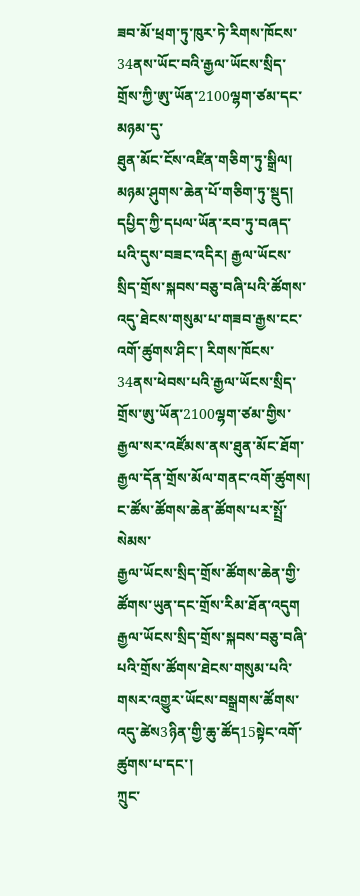ཟབ་མོ་ཕྲག་ཏུ་ཁུར་ཏེ་རིགས་ཁོངས་34ནས་ཡོང་བའི་རྒྱལ་ཡོངས་སྲིད་གྲོས་ཀྱི་ཨུ་ཡོན་2100ལྷག་ཙམ་དང་མཉམ་དུ་
ཐུན་མོང་ངོས་འཛིན་གཅིག་ཏུ་སྒྲིལ། མཉམ་ཤུགས་ཆེན་པོ་གཅིག་ཏུ་སྡུད།
དཔྱིད་ཀྱི་དཔལ་ཡོན་རབ་ཏུ་བཞད་པའི་དུས་བཟང་འདིར། རྒྱལ་ཡོངས་སྲིད་གྲོས་སྐབས་བཅུ་བཞི་པའི་ཚོགས་འདུ་ཐེངས་གསུམ་པ་གཟབ་རྒྱས་ངང་འགོ་ཚུགས་ཤིང་། རིགས་ཁོངས་34ནས་ཕེབས་པའི་རྒྱལ་ཡོངས་སྲིད་གྲོས་ཨུ་ཡོན་2100ལྷག་ཙམ་གྱིས་རྒྱལ་སར་འཛོམས་ནས་ཐུན་མོང་ཐོག་རྒྱལ་དོན་གྲོས་མོལ་གནང་འགོ་ཚུགས། ང་ཚོས་ཚོགས་ཆེན་ཚོགས་པར་སྤྲོ་སེམས་
རྒྱལ་ཡོངས་སྲིད་གྲོས་ཚོགས་ཆེན་གྱི་ཚོགས་ཡུན་དང་གྲོས་རིམ་ཐོན་འདུག
རྒྱལ་ཡོངས་སྲིད་གྲོས་སྐབས་བཅུ་བཞི་པའི་གྲོས་ཚོགས་ཐེངས་གསུམ་པའི་གསར་འགྱུར་ཡོངས་བསྒྲགས་ཚོགས་འདུ་ཚེས3ཉིན་གྱི་ཆུ་ཚོད15སྟེང་འགོ་ཚུགས་པ་དང་།
ཀྲུང་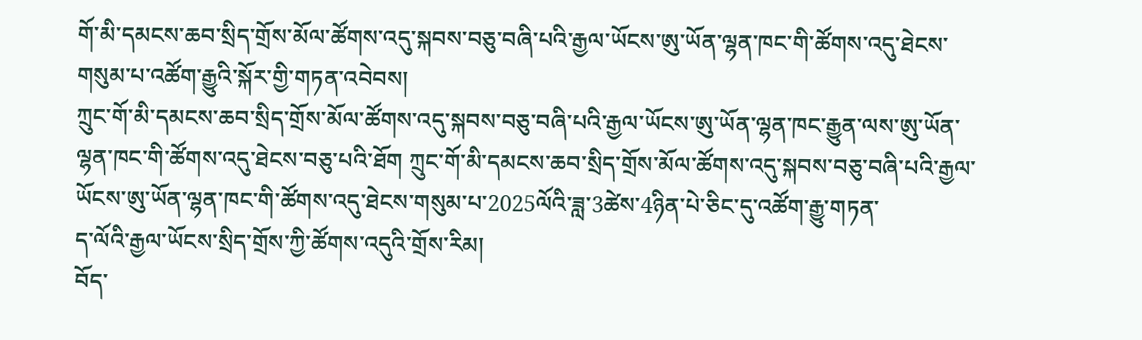གོ་མི་དམངས་ཆབ་སྲིད་གྲོས་མོལ་ཚོགས་འདུ་སྐབས་བཅུ་བཞི་པའི་རྒྱལ་ཡོངས་ཨུ་ཡོན་ལྷན་ཁང་གི་ཚོགས་འདུ་ཐེངས་གསུམ་པ་འཚོག་རྒྱུའི་སྐོར་གྱི་གཏན་འབེབས།
ཀྲུང་གོ་མི་དམངས་ཆབ་སྲིད་གྲོས་མོལ་ཚོགས་འདུ་སྐབས་བཅུ་བཞི་པའི་རྒྱལ་ཡོངས་ཨུ་ཡོན་ལྷན་ཁང་རྒྱུན་ལས་ཨུ་ཡོན་ལྷན་ཁང་གི་ཚོགས་འདུ་ཐེངས་བཅུ་པའི་ཐོག ཀྲུང་གོ་མི་དམངས་ཆབ་སྲིད་གྲོས་མོལ་ཚོགས་འདུ་སྐབས་བཅུ་བཞི་པའི་རྒྱལ་ཡོངས་ཨུ་ཡོན་ལྷན་ཁང་གི་ཚོགས་འདུ་ཐེངས་གསུམ་པ་2025ལོའི་ཟླ་3ཚེས་4ཉིན་པེ་ཅིང་དུ་འཚོག་རྒྱུ་གཏན་
ད་ལོའི་རྒྱལ་ཡོངས་སྲིད་གྲོས་ཀྱི་ཚོགས་འདུའི་གྲོས་རིམ།
བོད་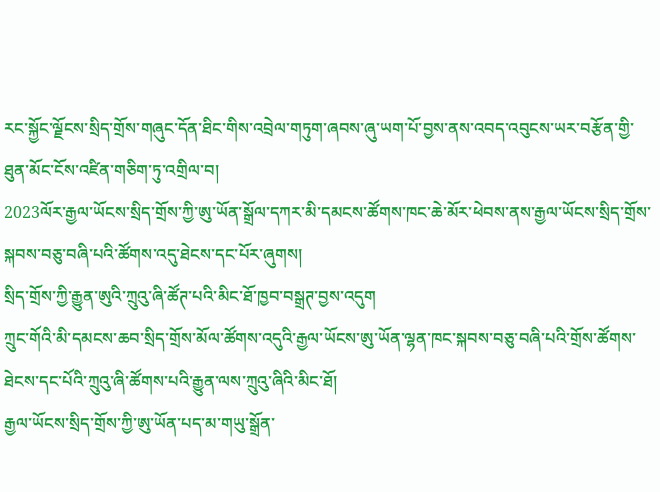རང་སྐྱོང་ལྗོངས་སྲིད་གྲོས་གཞུང་དོན་ཐིང་གིས་འབྲེལ་གཏུག་ཞབས་ཞུ་ཡག་པོ་བྱས་ནས་འབད་འབུངས་ཡར་བརྩོན་གྱི་ཐུན་མོང་ངོས་འཛིན་གཅིག་ཏུ་འགྲིལ་བ།
2023ལོར་རྒྱལ་ཡོངས་སྲིད་གྲོས་ཀྱི་ཨུ་ཡོན་སྒྲོལ་དཀར་མི་དམངས་ཚོགས་ཁང་ཆེ་མོར་ཕེབས་ནས་རྒྱལ་ཡོངས་སྲིད་གྲོས་སྐབས་བཅུ་བཞི་པའི་ཚོགས་འདུ་ཐེངས་དང་པོར་ཞུགས།
སྲིད་གྲོས་ཀྱི་རྒྱུན་ཨུའི་ཀྲུའུ་ཞི་ཚོཊ་པའི་མིང་ཐོ་ཁྱབ་བསྒྲཊ་བྱས་འདུག
ཀྲུང་གོའི་མི་དམངས་ཆབ་སྲིད་གྲོས་མོལ་ཚོགས་འདུའི་རྒྱལ་ཡོངས་ཨུ་ཡོན་ལྷན་ཁང་སྐབས་བཅུ་བཞི་པའི་གྲོས་ཚོགས་ཐེངས་དང་པོའི་ཀྲུའུ་ཞི་ཚོགས་པའི་རྒྱུན་ལས་ཀྲུའུ་ཞིའི་མིང་ཐོ།
རྒྱལ་ཡོངས་སྲིད་གྲོས་ཀྱི་ཨུ་ཡོན་པད་མ་གཡུ་སྒྲོན་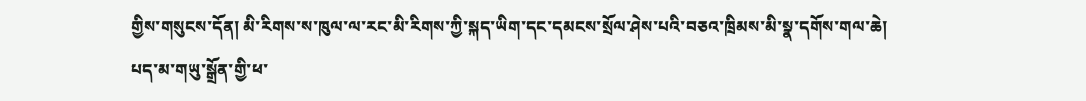གྱིས་གསུངས་དོན། མི་རིགས་ས་ཁུལ་ལ་རང་མི་རིགས་ཀྱི་སྐད་ཡིག་དང་དམངས་སྲོལ་ཤེས་པའི་བཅའ་ཁྲིམས་མི་སྣ་དགོས་གལ་ཆེ།
པད་མ་གཡུ་སྒྲོན་གྱི་ཕ་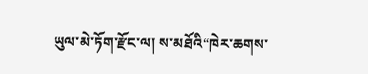ཡུལ་མེ་ཏོག་རྫོང་ལ། ས་མཐོའི“ཁེར་ཆགས་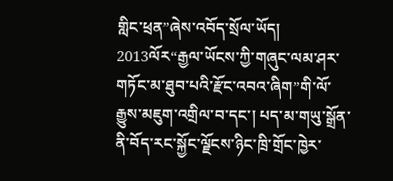གླིང་ཕྲན”ཞེས་འབོད་སྲོལ་ཡོད། 2013ལོར“རྒྱལ་ཡོངས་ཀྱི་གཞུང་ལམ་ཤར་གཏོང་མ་ཐུབ་པའི་རྫོང་འབའ་ཞིག”གི་ལོ་རྒྱུས་མཇུག་འགྲིལ་བ་དང་། པད་མ་གཡུ་སྒྲོན་ནི་བོད་རང་སྐྱོང་ལྗོངས་ཉིང་ཁྲི་གྲོང་ཁྱེར་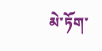མེ་ཏོག་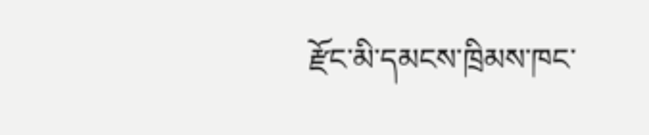རྫོང་མི་དམངས་ཁྲིམས་ཁང་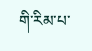གི་རིམ་པ་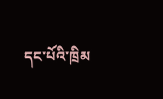དང་པོའི་ཁྲིམ